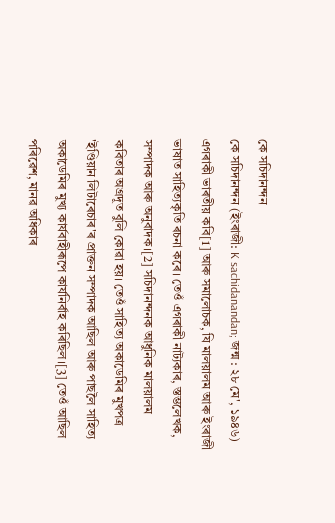কে সচিদানন্দন
কে সচিদানন্দন (ইংৰাজী: K sachidanandan; জন্ম : ২৮ মে', ১৯৪৬) এগৰাকী ভাৰতীয় কবি[1] আৰু সমালোচক, যি মালয়ালম আৰু ইংৰাজী ভাষাত সাহিত্যকৃতি ৰচনা কৰে। তেওঁ এগৰাকী নাট্যকাৰ, স্তম্ভলেখক, সম্পাদক আৰু অনুবাদক।[2] সচিদানন্দনক আধুনিক মালয়ালম কবিতাৰ অগ্ৰদূত বুলি কোৱা হয়। তেওঁ সাহিত্য অকাডেমিৰ মুখপত্ৰ 'ইণ্ডিয়ান লিটাৰেচাৰ'ৰ প্ৰাক্তন সম্পাদক আছিল আৰু পাছলৈ সাহিত্য অকাডেমিৰ মুখ্য কাৰ্যবাহীৰূপে কাৰ্যনিৰ্বাহ কৰিছিল।[3] তেওঁ আছিল পৰিৱেশ, মানৱ অধিকাৰ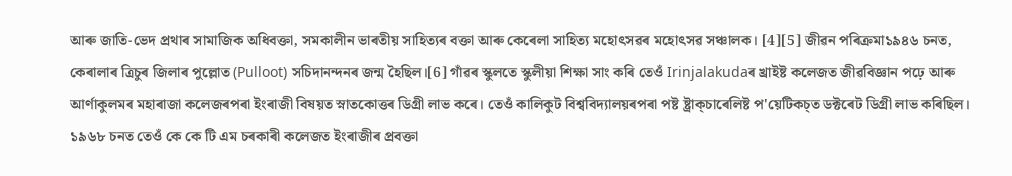আৰু জাতি-ভেদ প্ৰথাৰ সামাজিক অধিবক্তা, সমকালীন ভাৰতীয় সাহিত্যৰ বক্তা আৰু কেৰেলা সাহিত্য মহোৎসৱৰ মহোৎসৱ সঞ্চালক। [4][5] জীৱন পৰিক্ৰমা১৯৪৬ চনত, কেৰালাৰ ত্ৰিচুৰ জিলাৰ পুল্লোত (Pulloot) সচিদানন্দনৰ জন্ম হৈছিল।[6] গাঁৱৰ স্কুলতে স্কুলীয়া শিক্ষা সাং কৰি তেওঁ Irinjalakudaৰ খ্ৰাইষ্ট কলেজত জীৱবিজ্ঞান পঢ়ে আৰু আৰ্ণাকুলমৰ মহাৰাজা কলেজৰপৰা ইংৰাজী বিষয়ত স্নাতকোত্তৰ ডিগ্ৰী লাভ কৰে। তেওঁ কালিকুট বিশ্ববিদ্যালয়ৰপৰা পষ্ট ষ্ট্ৰাক্চাৰেলিষ্ট প'য়েটিকচ্ত ডক্টৰেট ডিগ্ৰী লাভ কৰিছিল। ১৯৬৮ চনত তেওঁ কে কে টি এম চৰকাৰী কলেজত ইংৰাজীৰ প্ৰবক্তা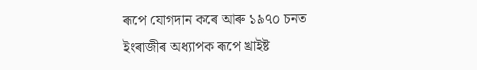ৰূপে যোগদান কৰে আৰু ১৯৭০ চনত ইংৰাজীৰ অধ্যাপক ৰূপে খ্ৰাইষ্ট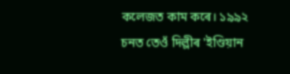কলেজত কাম কৰে। ১৯৯২ চনত তেওঁ দিল্লীৰ 'ইণ্ডিয়ান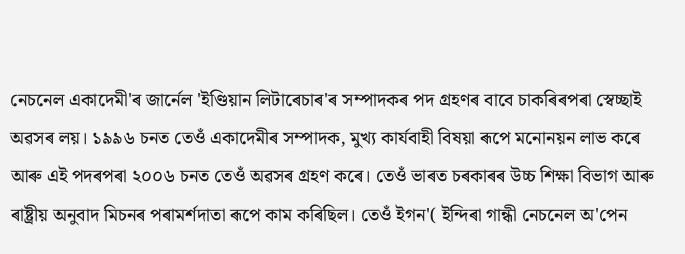নেচনেল একাদেমী'ৰ জাৰ্নেল 'ইণ্ডিয়ান লিটাৰেচাৰ'ৰ সম্পাদকৰ পদ গ্ৰহণৰ বাবে চাকৰিৰপৰা স্বেচ্ছাই অৱসৰ লয়। ১৯৯৬ চনত তেওঁ একাদেমীৰ সম্পাদক, মুখ্য কাৰ্যবাহী বিষয়া ৰূপে মনোনয়ন লাভ কৰে আৰু এই পদৰপৰা ২০০৬ চনত তেওঁ অৱসৰ গ্ৰহণ কৰে। তেওঁ ভাৰত চৰকাৰৰ উচ্চ শিক্ষা বিভাগ আৰু ৰাষ্ট্ৰীয় অনুবাদ মিচনৰ পৰামৰ্শদাতা ৰূপে কাম কৰিছিল। তেওঁ ইগন'( ইন্দিৰা গান্ধী নেচনেল অ'পেন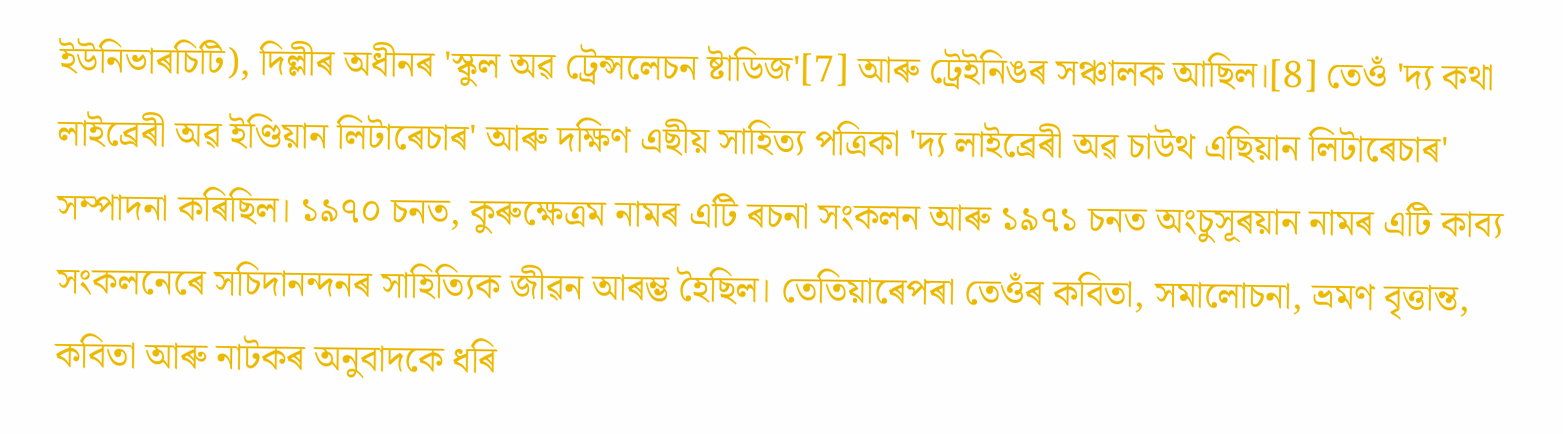ইউনিভাৰচিটি), দিল্লীৰ অধীনৰ 'স্কুল অৱ ট্ৰেন্সলেচন ষ্টাডিজ'[7] আৰু ট্ৰেইনিঙৰ সঞ্চালক আছিল।[8] তেওঁ 'দ্য কথা লাইব্ৰেৰী অৱ ইণ্ডিয়ান লিটাৰেচাৰ' আৰু দক্ষিণ এছীয় সাহিত্য পত্ৰিকা 'দ্য লাইব্ৰেৰী অৱ চাউথ এছিয়ান লিটাৰেচাৰ' সম্পাদনা কৰিছিল। ১৯৭০ চনত, কুৰুক্ষেত্ৰম নামৰ এটি ৰচনা সংকলন আৰু ১৯৭১ চনত অংচুসূৰয়ান নামৰ এটি কাব্য সংকলনেৰে সচিদানন্দনৰ সাহিত্যিক জীৱন আৰম্ভ হৈছিল। তেতিয়াৰেপৰা তেওঁৰ কবিতা, সমালোচনা, ভ্ৰমণ বৃত্তান্ত, কবিতা আৰু নাটকৰ অনুবাদকে ধৰি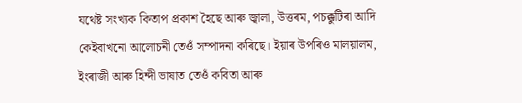যথেষ্ট সংখ্যক কিতাপ প্ৰকাশ হৈছে আৰু জ্বালা, উত্তৰম, পচক্কুটিৰা আদি কেইবাখনো আলোচনী তেওঁ সম্পাদনা কৰিছে। ইয়াৰ উপৰিও মালয়ালম, ইংৰাজী আৰু হিন্দী ভাষাত তেওঁ কবিতা আৰু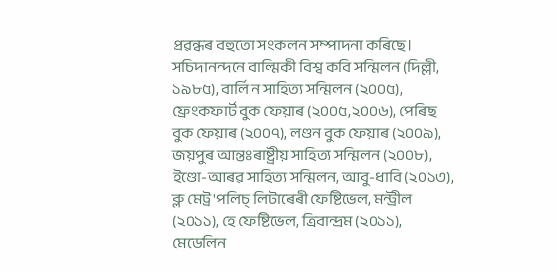প্ৰৱন্ধৰ বহুতো সংকলন সম্পাদনা কৰিছে। সচিদানন্দনে বাল্মিকী বিশ্ব কবি সন্মিলন (দিল্লী, ১৯৮৫), বাৰ্লিন সাহিত্য সন্মিলন (২০০৫), ফ্ৰেংকফাৰ্ট বুক ফেয়াৰ (২০০৫,২০০৬), পেৰিছ বুক ফেয়াৰ (২০০৭), লণ্ডন বুক ফেয়াৰ (২০০৯), জয়পুৰ আন্তঃৰাষ্ট্ৰীয় সাহিত্য সন্মিলন (২০০৮), ইণ্ডো-আৰৱ সাহিত্য সন্মিলন, আবু-ধাবি (২০১৩), ব্লু মেট্ৰ'পলিচ্ লিটাৰেৰী ফেষ্টিভেল, মন্ট্ৰীল (২০১১), হে ফেষ্টিভেল, ত্ৰিবান্দ্ৰম (২০১১), মেডেলিন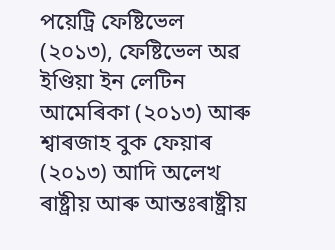পয়েট্ৰি ফেষ্টিভেল (২০১৩), ফেষ্টিভেল অৱ ইণ্ডিয়া ইন লেটিন আমেৰিকা (২০১৩) আৰু শ্বাৰজাহ বুক ফেয়াৰ (২০১৩) আদি অলেখ ৰাষ্ট্ৰীয় আৰু আন্তঃৰাষ্ট্ৰীয়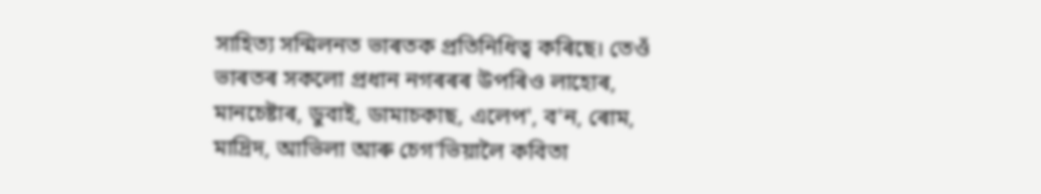সাহিত্য সন্মিলনত ভাৰতক প্ৰতিনিধিত্ব কৰিছে। তেওঁ ভাৰতৰ সকলো প্ৰধান নগৰৰৰ উপৰিও লাহোৰ, মানচেষ্টাৰ, ডুবাই, ডামাচকাছ, এলেপ', ব'ন, ৰোম, মাদ্ৰিদ, আভিলা আৰু চেগ'ভিয়ালৈ কবিতা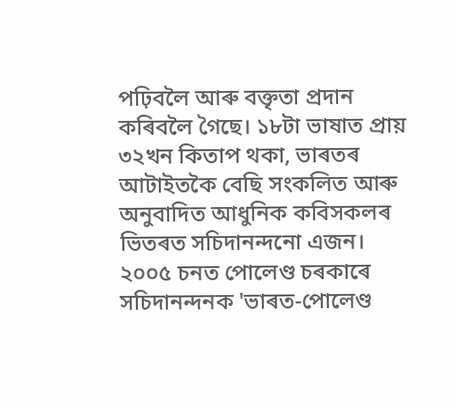পঢ়িবলৈ আৰু বক্তৃতা প্ৰদান কৰিবলৈ গৈছে। ১৮টা ভাষাত প্ৰায় ৩২খন কিতাপ থকা, ভাৰতৰ আটাইতকৈ বেছি সংকলিত আৰু অনুবাদিত আধুনিক কবিসকলৰ ভিতৰত সচিদানন্দনো এজন। ২০০৫ চনত পোলেণ্ড চৰকাৰে সচিদানন্দনক 'ভাৰত-পোলেণ্ড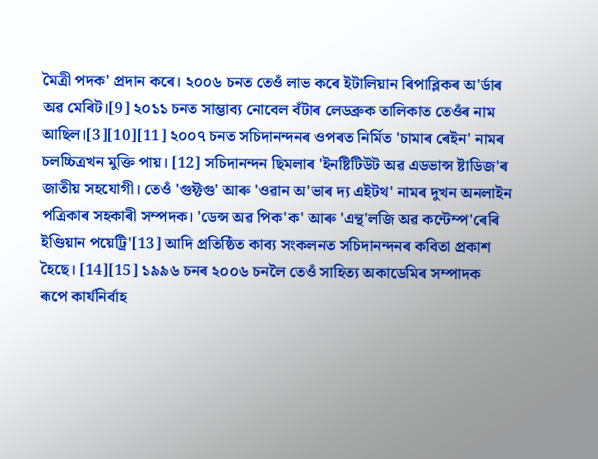মৈত্ৰী পদক' প্ৰদান কৰে। ২০০৬ চনত তেওঁ লাভ কৰে ইটালিয়ান ৰিপাব্লিকৰ অ'ৰ্ডাৰ অৱ মেৰিট।[9] ২০১১ চনত সাম্ভাব্য নোবেল বঁটাৰ লেডব্ৰুক তালিকাত তেওঁৰ নাম আছিল।[3][10][11] ২০০৭ চনত সচিদানন্দনৰ ওপৰত নিৰ্মিত 'চামাৰ ৰেইন' নামৰ চলচ্চিত্ৰখন মুক্তি পায়। [12] সচিদানন্দন ছিমলাৰ 'ইনষ্টিটিউট অৱ এডভান্স ষ্টাডিজ'ৰ জাতীয় সহযোগী। তেওঁ 'গুফ্টগু' আৰু 'ওৱান অ'ভাৰ দ্য এইটথ' নামৰ দুখন অনলাইন পত্ৰিকাৰ সহকাৰী সম্পদক। 'ডেন্স অৱ পিক'ক' আৰু 'এন্থ'লজি অৱ কন্টেম্প'ৰেৰি ইণ্ডিয়ান পয়েট্ৰি'[13] আদি প্ৰতিষ্ঠিত কাব্য সংকলনত সচিদানন্দনৰ কবিতা প্ৰকাশ হৈছে। [14][15] ১৯৯৬ চনৰ ২০০৬ চনলৈ তেওঁ সাহিত্য অকাডেমিৰ সম্পাদক ৰূপে কাৰ্যনিৰ্বাহ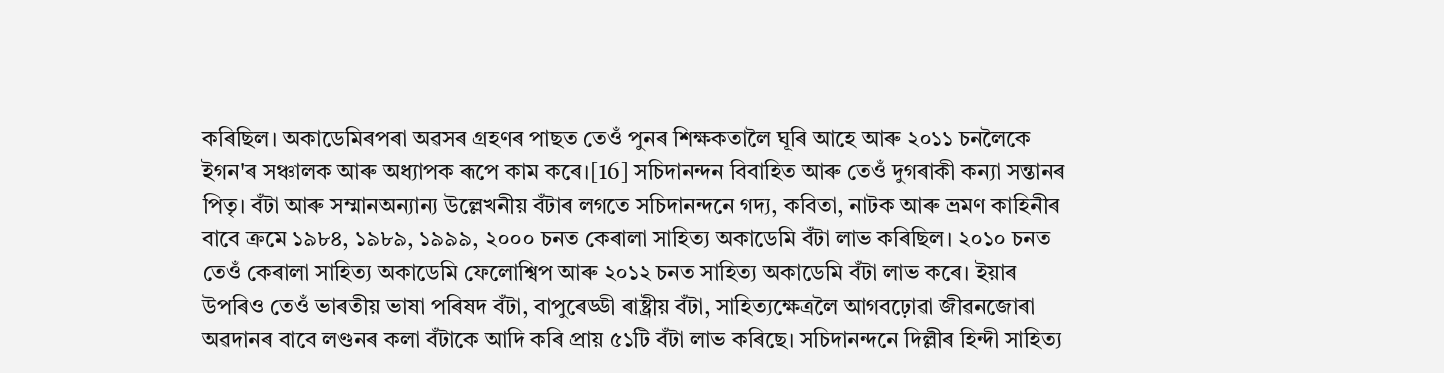কৰিছিল। অকাডেমিৰপৰা অৱসৰ গ্ৰহণৰ পাছত তেওঁ পুনৰ শিক্ষকতালৈ ঘূৰি আহে আৰু ২০১১ চনলৈকে ইগন'ৰ সঞ্চালক আৰু অধ্যাপক ৰূপে কাম কৰে।[16] সচিদানন্দন বিবাহিত আৰু তেওঁ দুগৰাকী কন্যা সন্তানৰ পিতৃ। বঁটা আৰু সম্মানঅন্যান্য উল্লেখনীয় বঁটাৰ লগতে সচিদানন্দনে গদ্য, কবিতা, নাটক আৰু ভ্ৰমণ কাহিনীৰ বাবে ক্ৰমে ১৯৮৪, ১৯৮৯, ১৯৯৯, ২০০০ চনত কেৰালা সাহিত্য অকাডেমি বঁটা লাভ কৰিছিল। ২০১০ চনত তেওঁ কেৰালা সাহিত্য অকাডেমি ফেলোশ্বিপ আৰু ২০১২ চনত সাহিত্য অকাডেমি বঁটা লাভ কৰে। ইয়াৰ উপৰিও তেওঁ ভাৰতীয় ভাষা পৰিষদ বঁটা, বাপুৰেড্ডী ৰাষ্ট্ৰীয় বঁটা, সাহিত্যক্ষেত্ৰলৈ আগবঢ়োৱা জীৱনজোৰা অৱদানৰ বাবে লণ্ডনৰ কলা বঁটাকে আদি কৰি প্ৰায় ৫১টি বঁটা লাভ কৰিছে। সচিদানন্দনে দিল্লীৰ হিন্দী সাহিত্য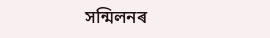সন্মিলনৰ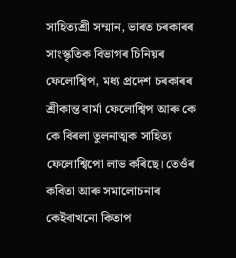সাহিত্যশ্ৰী সম্মান, ভাৰত চৰকাৰৰ সাংস্কৃতিক বিভাগৰ চিনিয়ৰ ফেলোশ্বিপ, মধ্য প্ৰদেশ চৰকাৰৰ শ্ৰীকান্ত বাৰ্মা ফেলোশ্বিপ আৰু কে কে বিৰলা তুলনাত্মক সাহিত্য ফেলোশ্বিপো লাভ কৰিছে। তেওঁৰ কবিতা আৰু সমালোচনাৰ কেইবাখনো কিতাপ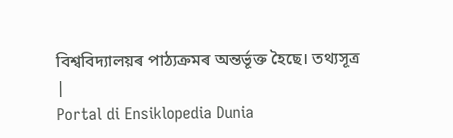বিশ্ববিদ্যালয়ৰ পাঠ্যক্ৰমৰ অন্তৰ্ভূক্ত হৈছে। তথ্যসূত্ৰ
|
Portal di Ensiklopedia Dunia